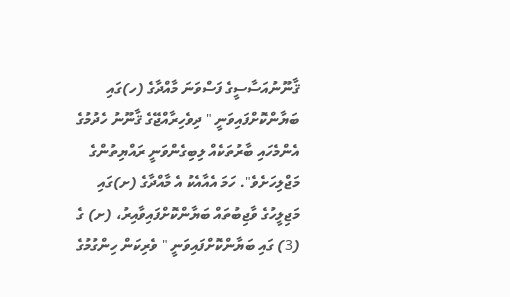ޤާނޫނުއަސާސީގެ ފަސްވަނަ މާއްދާގެ (ހ)ގައި ބަޔާންކޮށްފައިވަނީ " ދިވެހިރާއްޖޭގެ ޤާނޫނު ހެދުމުގެ އެންމެހައި ބާރުތަކެއް ލިބިގެންވަނީ ރައްޔިތުންގެ މަޖްލިހަށެވެ". ހަމަ އެއާއެކު އެ މާއްދާގެ (ށ)ގައި މަޖިލީހުގެ ވާޖިބުތައް ބަޔާންކޮށްފައިވާއިރު، (ށ) ގެ (3) ގައި ބަޔާންކޮށްފައިވަނީ " ވެރިކަން ހިންގުމުގެ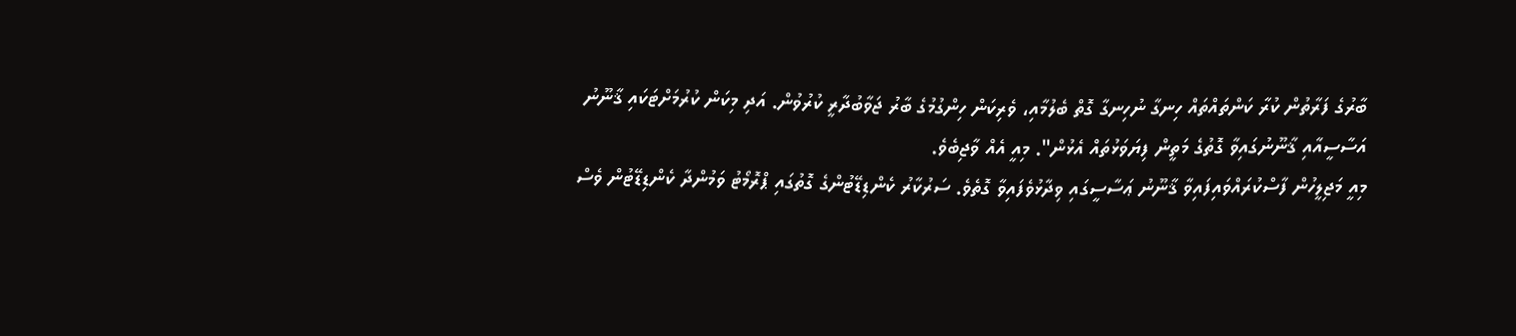ބާރުގެ ފަރާތުން ކުރާ ކަންތައްތައް ހިނގާ ނުހިނގާ ގޮތް ބެލުމާއި، ވެރިކަން ހިންގުމުގެ ބާރު ޖަވާބުދާރީ ކުރުވުން. އަދި މިކަން ކުރުމަށްޓަކައި ޤާނޫނު އަސާސީއާއި ޤާނޫނުގައިވާ ގޮތުގެ މަތީން ފިޔަވަޅުތައް އެޅުން". މިއީ އެއް ވާޖިބެވެ.
މިއީ މަޖިލީހުން ފާސްކުރައްވައިފައިވާ ޤާނޫނު ޢަސާސީގައި ވިދާޅުވެފައިވާ ގޮތެވެ. ސަރުކާރު ކެންޑިޑޭޓުންގެ ގޮތުގައި ޕްރޮމޯޓު ވަމުންދާ ކެންޑިޑޭޓުން ވެސް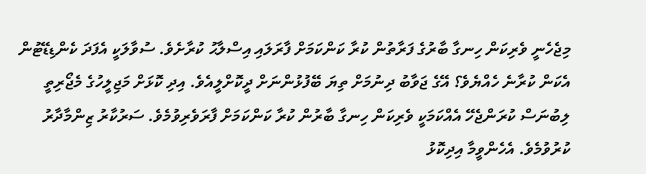މިޖެހެނީ ވެރިކަން ހިނގާ ބާރުގެ ފަރާތުން ކުރާ ކަންކަމަށް ފާރަލައި އިސްލާޙު ކުރާށެވެ. ސުވާލަކީ އެފަދަ ކެންޑިޑޭޓުން އެކަން ކުރާނެ ހެއްޔެވެ؟ އޭގެ ޖަވާބު ދިނުމަށް ތިޔަ ބޭފުޅުންނަށް ދީކޮށްލީއެވެ. އިދި ކޮޅަށް މަޖިލީހުގެ މެޖޯރިތީ ލިބުނަސް ކުރަންޖެހޭ އެއްކަމަކީ ވެރިކަން ހިނގާ ބާރުން ކުރާ ކަންކަމަށް ފާރަވެރިވުމެވެ. ސަރުކާރު ޒިންމާދާރު ކުރުވުމެވެ. އެހެންވީމާ އިދިކޮޅު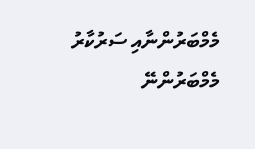މެމްބަރުންނާއި ސަރުކާރު މެމްބަރުންނޭ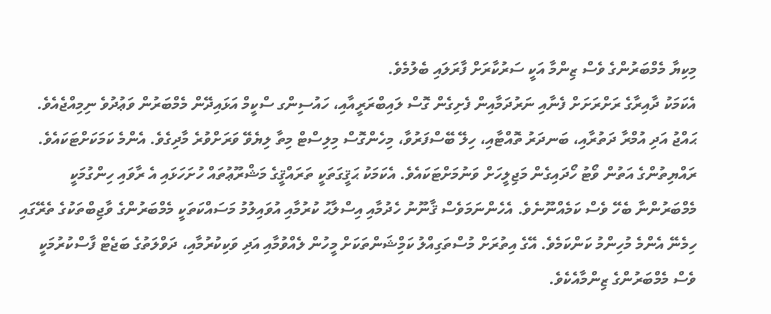މިކިޔާ މެމްބަރުންގެ ވެސް ޒިންމާ އަކީ ސަރުކާރަށް ފާރަލައި ބެލުމެވެ.
އެކަމަކު ދާއިރާގެ ރަށްރަށަށް ފެނާއި ނަރުދަމާއިން ފެށިގެން ގޮސް ލައިބްރަރީއާއި، ހައުސިންގ ސްކީމް އަޅައިދޭން މެމްބަރުން ވަޢުދުވެ ނިމިއްޖެއެވެ. ޙައްޖު އަދި އުމްރާ ދަތުރާއި، ބަނދަރު ތޮއްޓާއި، ހިލޭ ބޭސްފަރުވާ، މިހެންގޮސް މިލިސްޓް މިތާ ލިޔެވޭ ވަރަށްވުރެ މާދިގެވެ. އެންމެ ކަމަކަށްޓަކައެވެ. ރައްޔިތުންގެ އަތުން ވޯޓު ހޯދައިގެން މަޖިލީހަށް ވަނުމަށްޓަކައެވެ. އެކަމަކު ޙަޤީގަތަކީ ތަރައްޤީގެ މަޝްރޫޢުތައް ހުށަހަޅައި އެ ރާވައި ހިންގުމަކީ މެމްބަރުންނާ ބެހޭ ވެސް ކަމެއްނޫނެވެ. އެހެންނަމަވެސް ޤާނޫނު ހެދުމާއި އިސްލާޙު ކުރުމާއި އުވައިލުމު މަސައްކަތަކީ މެމްބަރުންގެ ވާޖިބްތަކުގެ ތެރޭގައި ހިމެނޭ އެންމެ މުހިންމު ކަންކަމެވެ. އޭގެ އިތުރަށް މުސްތަގިއްލު ކަމްިޝަންތަކަށް މީހުން ލެއްވުމާއި އަދި ވަކިކުރުމާއި، ދަވްލަތުގެ ބަޖެޓް ފާސްކުރުމަކީ ވެސް މެމްބަރުންގެ ޒިންމާއެކެވެ.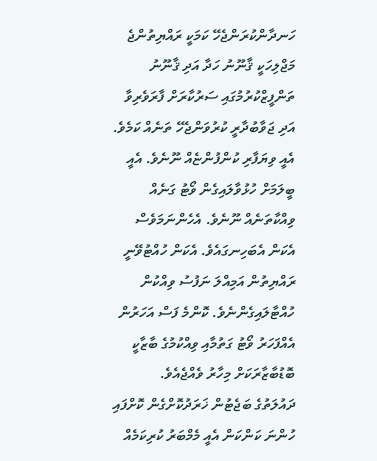ހަނދާންކުރަންޖެހޭ ކަމަކީ ރައްޔިތުންޖެ މަޖްލިހަކީ ޤާނޫނު ހަދާ އަދި ޤާނޫނު ތަންފީޒްކުރުމުގައި ސަރުކާރަށް ފާރަވެރިވާ އަދި ޖަވާބުދާރީ ކުރުވަންޖެހޭ ތަނެއް ކަމެވެ. އެއީ ވިޔަފާރި ކުންފުންޏެއް ނޫނެވެ. އެއީ ބީލަމަށް ހުޅުވާލައިގެން ވޯޓު ގަނެއް ވިއްކާތަނެއް ނޫނެވެ. އެހެންނަމަވެސް އެކަން އެބަހިނގައެވެ. އެކަން ހުއްޓުވޭނީ ރައްޔިތުން އަމިއްލަ ނަފުސު ވިއްކުން ހުއްޓާލައިގެންނެވެ. ކޮންމެ ފަސް އަހަރުން އެއްފަހަރު ވޯޓު ގަތުމާއި ވިއްކުމުގެ ބާޒާކީ ބޮޑުބާޒާރަކަށް މިހާރު ވެއްޖެއެވެ.
ދައުލަތުގެ ބަޖެޓުން ޚަރަދުކޮށްގެން ކޮށްފައި ހުންނަ ކަންކަން އެއީ މެމްބަރު ކުރިކަމެއް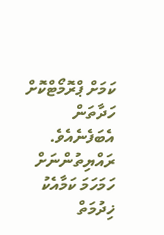ކަމަށް ޕްރޮމޯޓްކޮށް ހަދާތަން އެބަފެނެއެވެ. ރައްޔިތުންނަށް ހަމަހަމަ ކަމާއެކު ޚިދުމަތް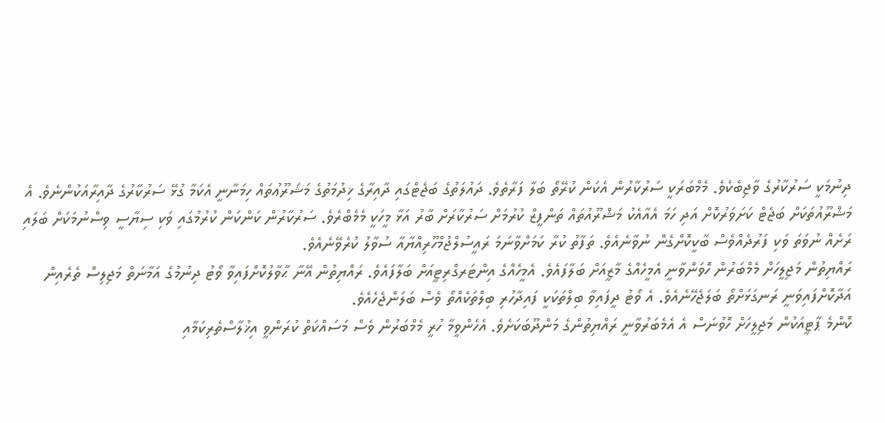ދިނުމަކީ ސަރުކާރުގެ ވާޖިބެކެވެ. މެމްބަރަކީ ސަރުކާރުން އެކަން ކުރޭތޯ ބަލާ ފަރާތެވެ. ދައުލަތުގެ ބަޖެޓްގައި ދާއިރާގެ ޚިދުމަތުގެ މަޝަރޫޢުތައް ހިމަނާނީ އެކަމާ ގުޅޭ ސަރުކާރުގެ ދާއިރާއަކުންނެވެ. އެ މަޝްރޫއުތަކަށް ބަޖެޓް ކަށަވަރުކޮށް އަދި ހަމަ އެއާއެކު މަޝްރޫއުތައް ތަންފީޒް ކުރުމަށް ސަރުކާރަށް ބާރު އަޅާ މީހަކީ މެމެބްރެވެ. ސަރުކާރުން ކަންކަން ކުރުމުގައި ވަކި ސިޔާސީ ވިސްނުމަކަށް ބަލައި ރަށެއް ނުވަތަ ވަކި ފަރުދެއްވެސް ބާކީކޮށްގެން ނުވާނެއެވެ. ތަފާތު ކުރާ ކަމަށްވާނަމަ ރައީސުލްޖުމްހޫރިއްޔާއާ ސުވާލު ކުރެވޭނެއެވެ.
ރައްޔިތުން މަޖިލީހަށް މެމްބަރުން ހޮވަންވާނީ އެމީހެއްގެ މާޒީއަށް ބަލާފައެވެ. އެމީހެއްގެ އިންޓަރގްރިޓީއަށް ބަލާފައެވެ. ރައްޔިތުން އޭނާ ޙާވާލުކޮށްފައިވާ ވޯޓު ދިނުމުގެ އަމާނަތް މަޖިލިސް ތެރެއިން އަދާކޮށްފައިވަނީ ރަނގަޅަށްތޯ ބަލަޖެހޭނެއެވެ. އެ ވޯޓު ދީފައިވާ ބިލްތަކަކީ ފައިދާހުރި ބިލްތަކެއްތޯ ވެސް ބަލަންޖެހެއެވެ.
ކޮންމެ ޕާޓީއަކުން މަޖިލީހަށް ހޮވުނަސް އެ އެމެބަރުވާނީ ރައްޔިތުންގެ މަންދޫބަކަށެވެ. އެހެންވީމާ ހުރީ މެމްބަރުން ވެސް މަސައްކަތް ކުރަންވީ އިޚުލާސްތެރިކަމާއި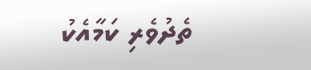ތެދުވެރި ކަމާއެކު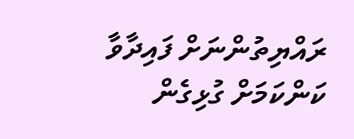ރައްޔިތުންނަށް ފައިދާވާ ކަންކަމަށް ގުޅިގެން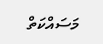މަސައްކަތް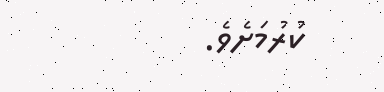ކުރުމަށެވެ.